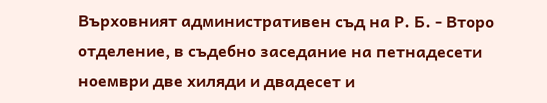Върховният административен съд на Р. Б. - Второ отделение, в съдебно заседание на петнадесети ноември две хиляди и двадесет и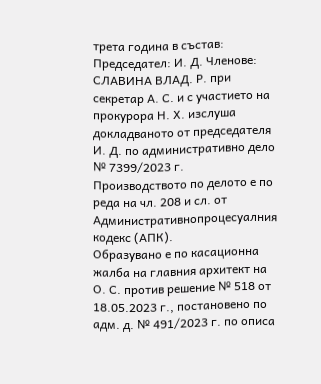трета година в състав: Председател: И. Д. Членове: СЛАВИНА ВЛАД. Р. при секретар А. С. и с участието на прокурора Н. Х. изслуша докладваното от председателя И. Д. по административно дело № 7399/2023 г.
Производството по делото е по реда на чл. 208 и сл. от Административнопроцесуалния кодекс (АПК).
Образувано е по касационна жалба на главния архитект на О. С. против решение № 518 от 18.05.2023 г., постановено по адм. д. № 491/2023 г. по описа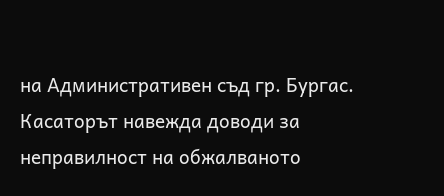на Административен съд гр. Бургас. Касаторът навежда доводи за неправилност на обжалваното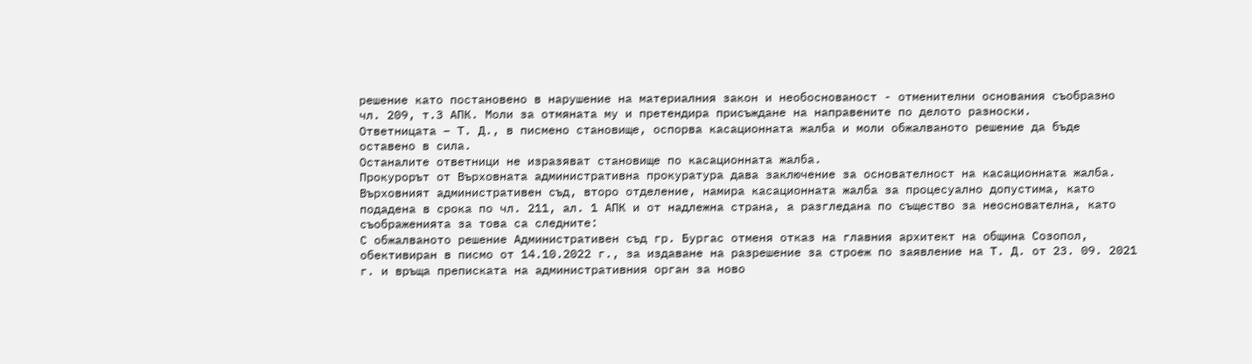решение като постановено в нарушение на материалния закон и необоснованост - отменителни основания съобразно чл. 209, т.3 АПК. Моли за отмяната му и претендира присъждане на направените по делото разноски.
Ответницата – Т. Д., в писмено становище, оспорва касационната жалба и моли обжалваното решение да бъде оставено в сила.
Останалите ответници не изразяват становище по касационната жалба.
Прокурорът от Върховната административна прокуратура дава заключение за основателност на касационната жалба.
Върховният административен съд, второ отделение, намира касационната жалба за процесуално допустима, като подадена в срока по чл. 211, ал. 1 АПК и от надлежна страна, а разгледана по същество за неоснователна, като съображенията за това са следните:
С обжалваното решение Административен съд гр. Бургас отменя отказ на главния архитект на община Созопол, обективиран в писмо от 14.10.2022 г., за издаване на разрешение за строеж по заявление на Т. Д. от 23. 09. 2021 г. и връща преписката на административния орган за ново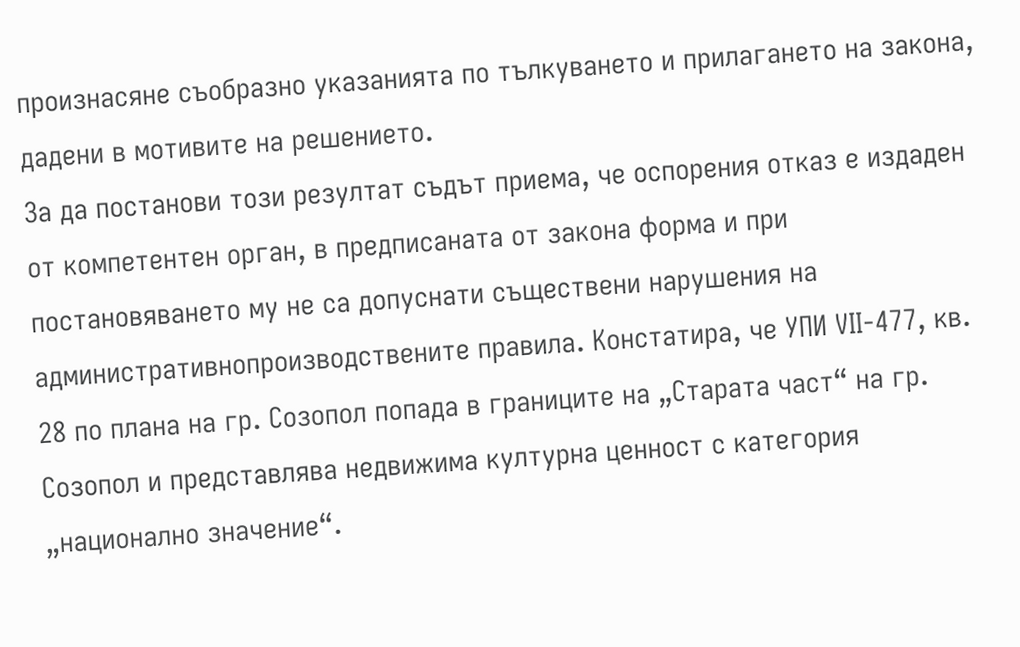произнасяне съобразно указанията по тълкуването и прилагането на закона, дадени в мотивите на решението.
За да постанови този резултат съдът приема, че оспорения отказ е издаден от компетентен орган, в предписаната от закона форма и при постановяването му не са допуснати съществени нарушения на административнопроизводствените правила. Констатира, че УПИ VІІ-477, кв. 28 по плана на гр. Созопол попада в границите на „Старата част“ на гр. Созопол и представлява недвижима културна ценност с категория „национално значение“.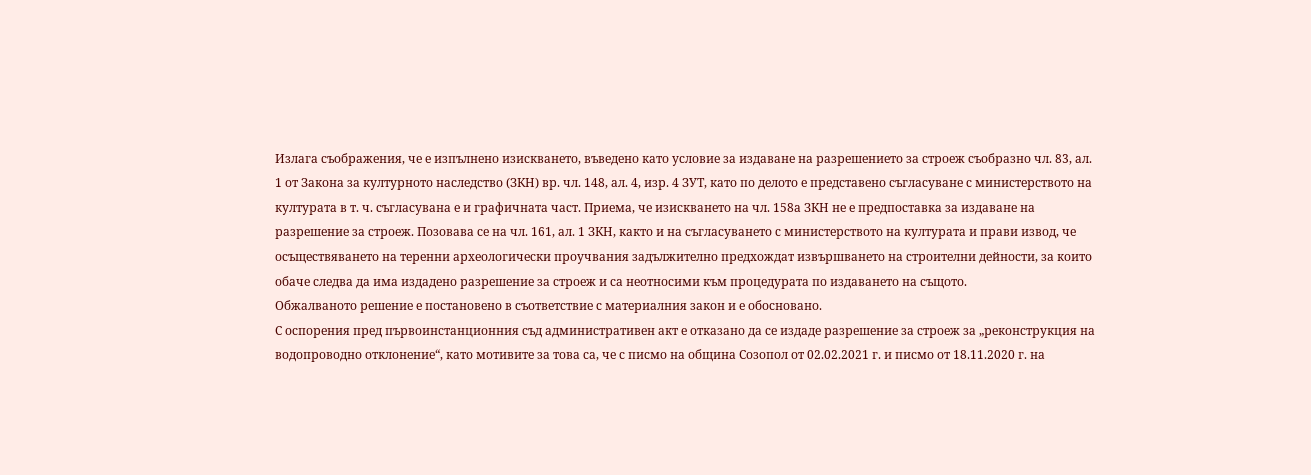Излага съображения, че е изпълнено изискването, въведено като условие за издаване на разрешението за строеж съобразно чл. 83, ал. 1 от Закона за културното наследство (ЗКН) вр. чл. 148, ал. 4, изр. 4 ЗУТ, като по делото е представено съгласуване с министерството на културата в т. ч. съгласувана е и графичната част. Приема, че изискването на чл. 158а ЗКН не е предпоставка за издаване на разрешение за строеж. Позовава се на чл. 161, ал. 1 ЗКН, както и на съгласуването с министерството на културата и прави извод, че осъществяването на теренни археологически проучвания задължително предхождат извършването на строителни дейности, за които обаче следва да има издадено разрешение за строеж и са неотносими към процедурата по издаването на същото.
Обжалваното решение е постановено в съответствие с материалния закон и е обосновано.
С оспорения пред първоинстанционния съд административен акт е отказано да се издаде разрешение за строеж за „реконструкция на водопроводно отклонение“, като мотивите за това са, че с писмо на община Созопол от 02.02.2021 г. и писмо от 18.11.2020 г. на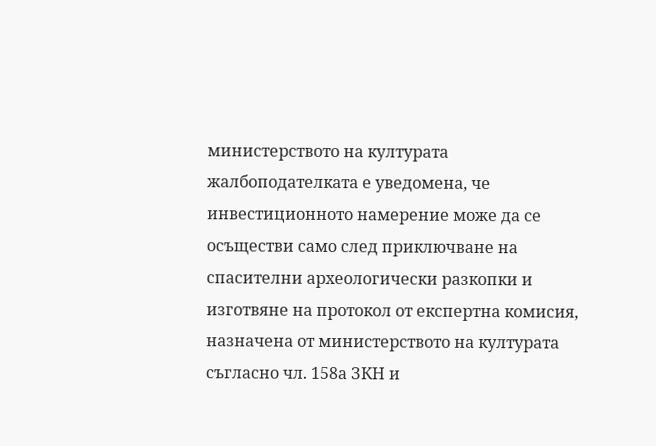министерството на културата жалбоподателката е уведомена, че инвестиционното намерение може да се осъществи само след приключване на спасителни археологически разкопки и изготвяне на протокол от експертна комисия, назначена от министерството на културата съгласно чл. 158а ЗКН и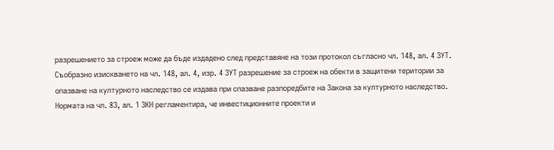разрешението за строеж може да бъде издадено след представяне на този протокол съгласно чл. 148, ал. 4 ЗУТ. Съобразно изискването на чл. 148, ал. 4, изр. 4 ЗУТ разрешение за строеж на обекти в защитени територии за опазване на културното наследство се издава при спазване разпоредбите на Закона за културното наследство. Нормата на чл. 83, ал. 1 ЗКН регламентира, че инвестиционните проекти и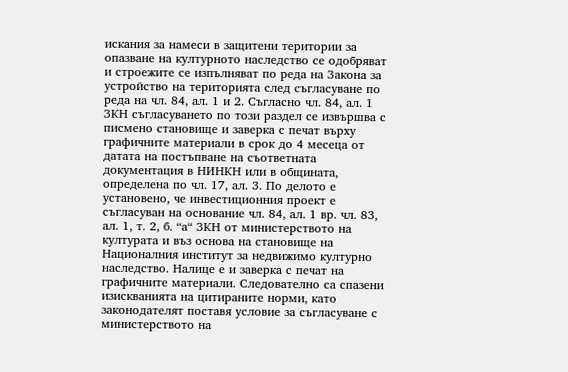искания за намеси в защитени територии за опазване на културното наследство се одобряват и строежите се изпълняват по реда на Закона за устройство на територията след съгласуване по реда на чл. 84, ал. 1 и 2. Съгласно чл. 84, ал. 1 ЗКН съгласуването по този раздел се извършва с писмено становище и заверка с печат върху графичните материали в срок до 4 месеца от датата на постъпване на съответната документация в НИНКН или в общината, определена по чл. 17, ал. 3. По делото е установено, че инвестиционния проект е съгласуван на основание чл. 84, ал. 1 вр. чл. 83, ал. 1, т. 2, б. “а“ ЗКН от министерството на културата и въз основа на становище на Националния институт за недвижимо културно наследство. Налице е и заверка с печат на графичните материали. Следователно са спазени изискванията на цитираните норми, като законодателят поставя условие за съгласуване с министерството на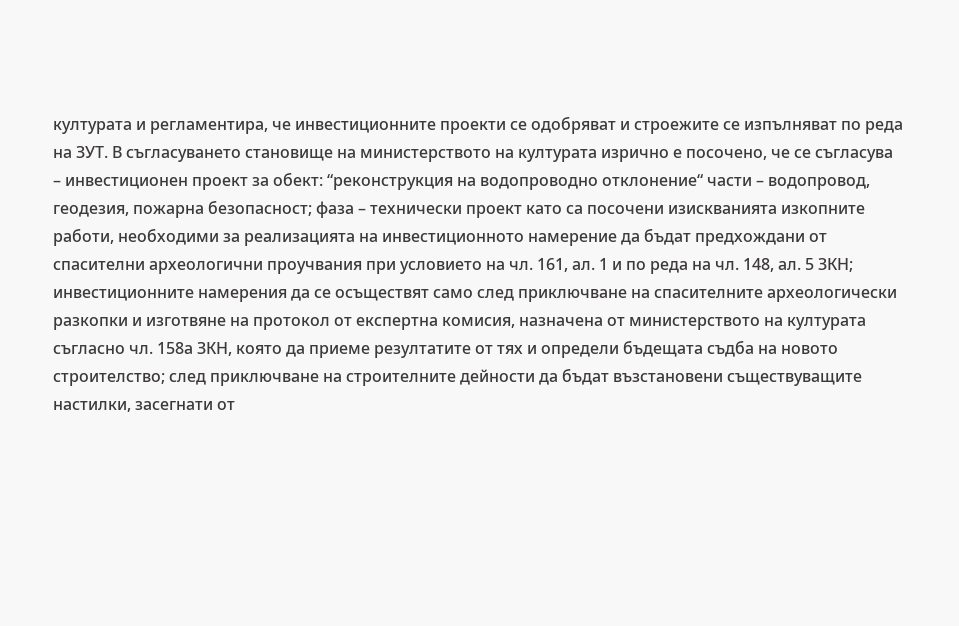културата и регламентира, че инвестиционните проекти се одобряват и строежите се изпълняват по реда на ЗУТ. В съгласуването становище на министерството на културата изрично е посочено, че се съгласува – инвестиционен проект за обект: “реконструкция на водопроводно отклонение“ части – водопровод, геодезия, пожарна безопасност; фаза – технически проект като са посочени изискванията изкопните работи, необходими за реализацията на инвестиционното намерение да бъдат предхождани от спасителни археологични проучвания при условието на чл. 161, ал. 1 и по реда на чл. 148, ал. 5 ЗКН; инвестиционните намерения да се осъществят само след приключване на спасителните археологически разкопки и изготвяне на протокол от експертна комисия, назначена от министерството на културата съгласно чл. 158а ЗКН, която да приеме резултатите от тях и определи бъдещата съдба на новото строителство; след приключване на строителните дейности да бъдат възстановени съществуващите настилки, засегнати от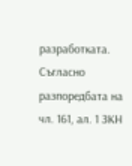разработката. Съгласно разпоредбата на чл. 161, ал. 1 ЗКН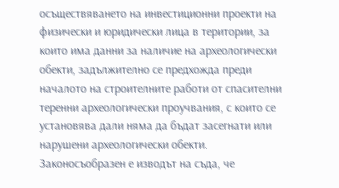осъществяването на инвестиционни проекти на физически и юридически лица в територии, за които има данни за наличие на археологически обекти, задължително се предхожда преди началото на строителните работи от спасителни теренни археологически проучвания, с които се установява дали няма да бъдат засегнати или нарушени археологически обекти. Законосъобразен е изводът на съда, че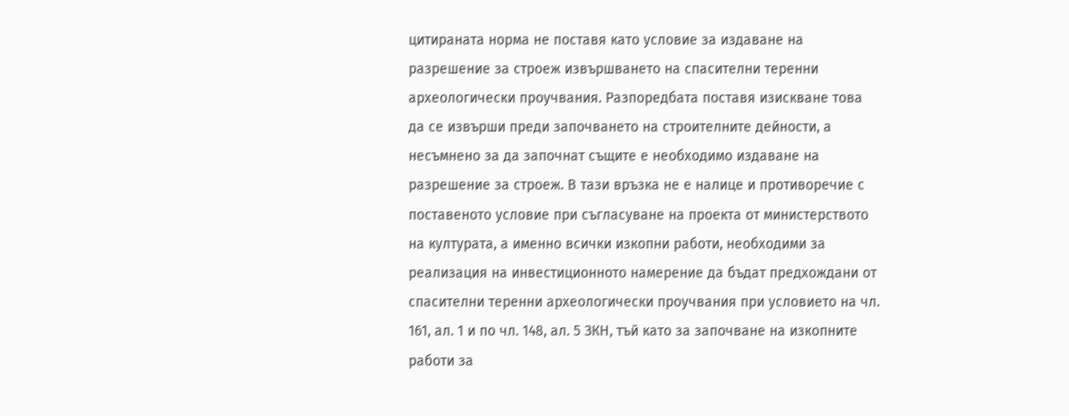цитираната норма не поставя като условие за издаване на разрешение за строеж извършването на спасителни теренни археологически проучвания. Разпоредбата поставя изискване това да се извърши преди започването на строителните дейности, а несъмнено за да започнат същите е необходимо издаване на разрешение за строеж. В тази връзка не е налице и противоречие с поставеното условие при съгласуване на проекта от министерството на културата, а именно всички изкопни работи, необходими за реализация на инвестиционното намерение да бъдат предхождани от спасителни теренни археологически проучвания при условието на чл. 161, ал. 1 и по чл. 148, ал. 5 ЗКН, тъй като за започване на изкопните работи за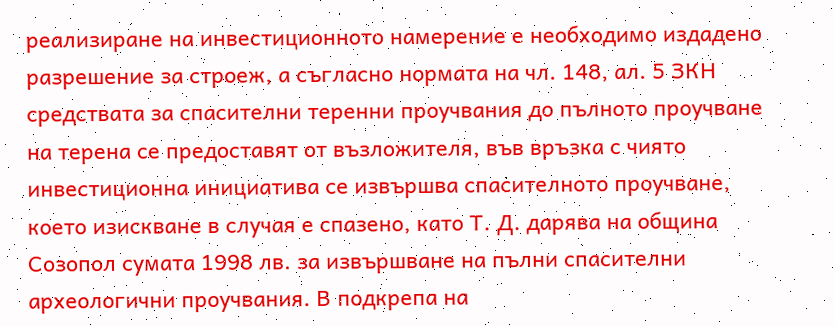реализиране на инвестиционното намерение е необходимо издадено разрешение за строеж, а съгласно нормата на чл. 148, ал. 5 ЗКН средствата за спасителни теренни проучвания до пълното проучване на терена се предоставят от възложителя, във връзка с чиято инвестиционна инициатива се извършва спасителното проучване, което изискване в случая е спазено, като Т. Д. дарява на община Созопол сумата 1998 лв. за извършване на пълни спасителни археологични проучвания. В подкрепа на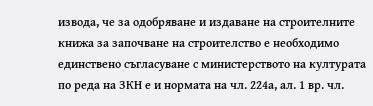извода, че за одобряване и издаване на строителните книжа за започване на строителство е необходимо единствено съгласуване с министерството на културата по реда на ЗКН е и нормата на чл. 224а, ал. 1 вр. чл.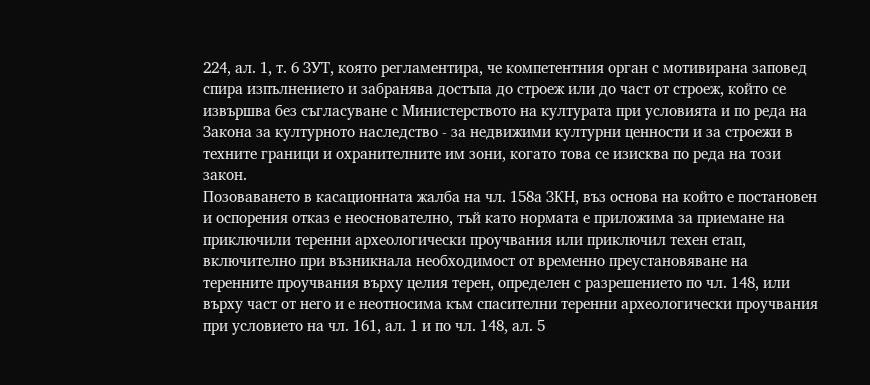224, ал. 1, т. 6 ЗУТ, която регламентира, че компетентния орган с мотивирана заповед спира изпълнението и забранява достъпа до строеж или до част от строеж, който се извършва без съгласуване с Министерството на културата при условията и по реда на Закона за културното наследство - за недвижими културни ценности и за строежи в техните граници и охранителните им зони, когато това се изисква по реда на този закон.
Позоваването в касационната жалба на чл. 158а ЗКН, въз основа на който е постановен и оспорения отказ е неоснователно, тъй като нормата е приложима за приемане на приключили теренни археологически проучвания или приключил техен етап, включително при възникнала необходимост от временно преустановяване на теренните проучвания върху целия терен, определен с разрешението по чл. 148, или върху част от него и е неотносима към спасителни теренни археологически проучвания при условието на чл. 161, ал. 1 и по чл. 148, ал. 5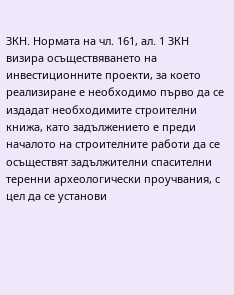ЗКН. Нормата на чл. 161, ал. 1 ЗКН визира осъществяването на инвестиционните проекти, за което реализиране е необходимо първо да се издадат необходимите строителни книжа, като задължението е преди началото на строителните работи да се осъществят задължителни спасителни теренни археологически проучвания, с цел да се установи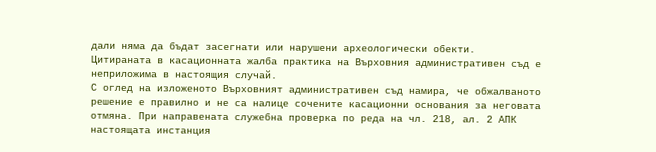дали няма да бъдат засегнати или нарушени археологически обекти.
Цитираната в касационната жалба практика на Върховния административен съд е неприложима в настоящия случай.
С оглед на изложеното Върховният административен съд намира, че обжалваното решение е правилно и не са налице сочените касационни основания за неговата отмяна. При направената служебна проверка по реда на чл. 218, ал. 2 АПК настоящата инстанция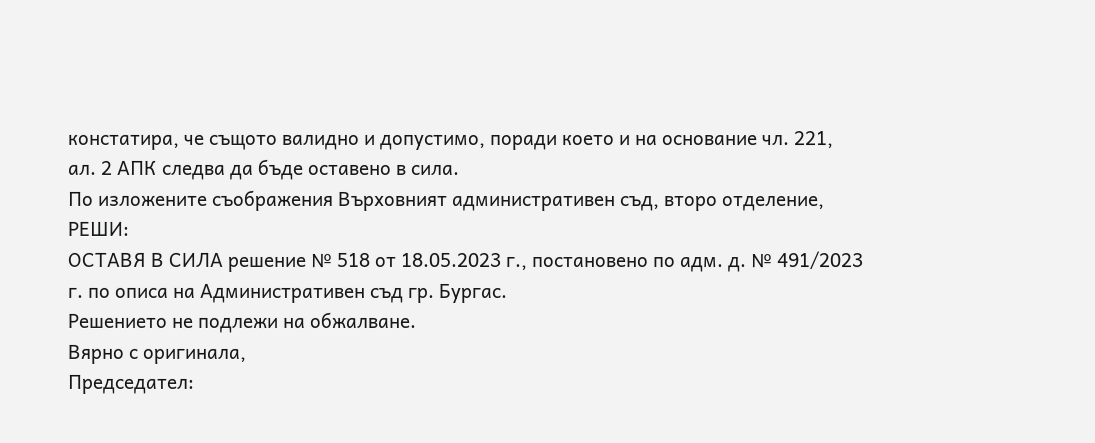констатира, че същото валидно и допустимо, поради което и на основание чл. 221, ал. 2 АПК следва да бъде оставено в сила.
По изложените съображения Върховният административен съд, второ отделение,
РЕШИ:
ОСТАВЯ В СИЛА решение № 518 от 18.05.2023 г., постановено по адм. д. № 491/2023 г. по описа на Административен съд гр. Бургас.
Решението не подлежи на обжалване.
Вярно с оригинала,
Председател: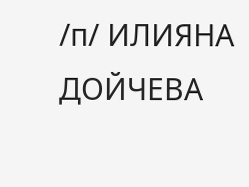/п/ ИЛИЯНА ДОЙЧЕВА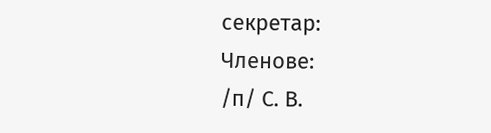секретар:
Членове:
/п/ С. В.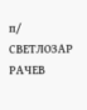п/ СВЕТЛОЗАР РАЧЕВ